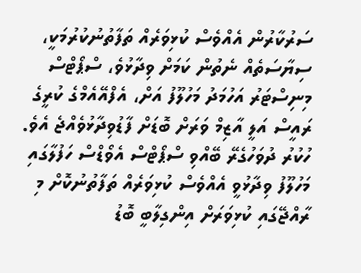ސަރުކާރުން އެއްވެސް ކުޅިވަރެއް ތަފާތުނުކުރުމަކީ، ސިޔާސަތެއް ނެތުން ކަމަށް ވިދާޅުވެ، ސްޕޯޓްސް މިނިސްޓަރު އަހުމަދު މަހުލޫފު އަށް، އެފްއޭއެމްގެ ކުރީގެ ރައީސް އަލީ އާޒިމް ވަރަށް ބޮޑަށް ފާޑުވިދާޅުވެއްޖެ އެވެ.
ހުކުރު ދުވަހުގެރޭ ބޭއްވި ސްޕޯޓްސް އެވޯޑްސް ހަފުލާގައި މަހުލޫފު ވިދާޅުވީ އެއްވެސް ކުޅިވަރެއް ތަފާތުނުކޮށް މި ރާއްޖޭގައި ކުޅިވަރަށް އިންގިލާބީ ބޮޑު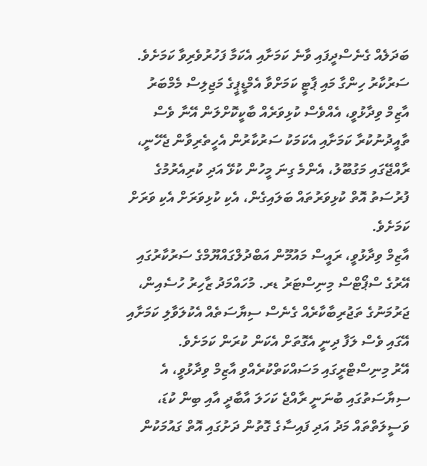ބަދަލެއް ގެނެސްދީފައި ވާނެ ކަމަށާއި އެކަމާ ފަހުރުވެރިވާ ކަމަށެވެ.
ސަރުކާރު ހިންގާ މައި ޕާޓީ ކަމަށްވާ އެމްޑީޕީގެ މަޖިލިސް މެމްބަރު އާޒިމް ވިދާޅުވީ، އެއްވެސް ކުޅިވަރެއް ބާކީކޮށްލަން އޭނާ ވެސް ތާއީދުނުކުރާ ކަމަށާއި އެކަމަކު ސަރުކާރުން އެހީތެރިވާން ޖެހޭނީ، ރާއްޖޭގައި މަގުބޫލު، އެންމެ ގިނަ މީހުން ކުޅޭ އަދި ކުރިއެރުމުގެ ފުރުސަތު އޮތް ކުޅިވަރުތައް ބަލައިގެން، އެކި ކުޅިވަރަށް އެކި ވަރަށް ކަމަށެވެ.
އާޒިމް ވިދާޅުވީ، ރައީސް މައުމޫން އަބްދުލްގައްޔޫމްގެ ސަރުކާރުގައި އޭރުގެ ސްޕޯޓްސް މިނިސްޓަރު ޑރ. މުހައްމަދު ޒާހިރު ހުސެއިން، ޖަރުމަނުގެ ތަޖުރިބާކާރެއް ގެނެސް ސިޔާސަތެއް އެކުލަވާލި ކަމަށާއި އޭގައި ވެސް ލަފާ ދިނީ އެގޮތަށް އެކަން ކުރަން ކަމަށެވެ.
އޭރު މިނިސްޓްރީގައި މަސައްކަތްކުރެއްވި އާޒިމް ވިދާޅުވީ، އެ ސިޔާސަތުގައި ބުނަނީ ރާއްޖެ ކަހަލަ އާބާދީ އާއި ބިން ކުޑަ، ވަސީލަތްތައް މަދު އަދި ފައިސާގެ ގޮތުން ދަށުގައި އޮތް ގައުމަކުން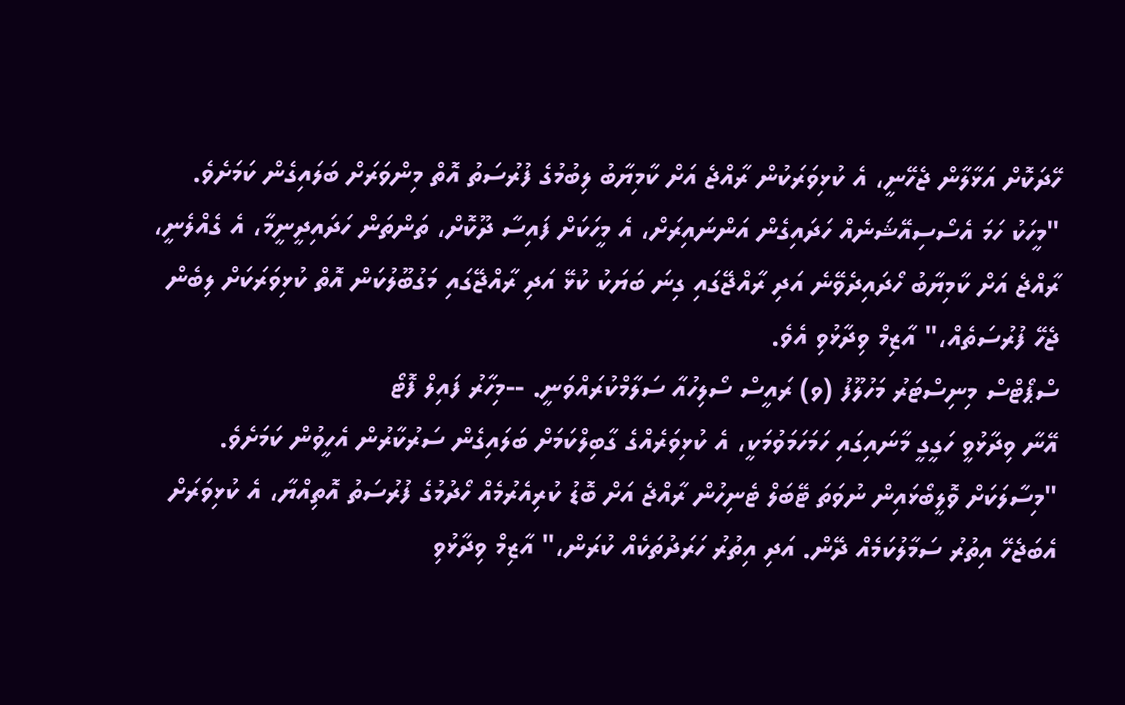ހޭދަކޮށް އަޅާލާން ޖެހޭނީ، އެ ކުޅިވަރަކުން ރާއްޖެ އަށް ކާމިޔާބު ލިބުމުގެ ފުރުސަތު އޮތް މިންވަރަށް ބަލައިގެން ކަމަށެވެ.
"މީހަކު ހަމަ އެސޯސިއޭޝަނެއް ހަދައިގެން އަންނައިރަށް، އެ މީހަކަށް ފައިސާ ދޫކޮށް، ތަންތަން ހަދައިދީނީމާ، އެ ގެއްލެނީ، ރާއްޖެ އަށް ކާމިޔާބު ހޯދައިދެވޭނެ އަދި ރާއްޖޭގައި ގިނަ ބަޔަކު ކުޅޭ އަދި ރާއްޖޭގައި މަގުބޫލުކަން އޮތް ކުޅިވަރަކަށް ލިބެން ޖެހޭ ފުރުސަތެއް،" އާޒިމް ވިދާޅުވި އެވެ.
ސްޕޯޓްސް މިނިސްޓަރު މަހުލޫފު (ވ) ރައީސް ސޯލިހުއާ ސަލާމްކުރައްވަނީ. --މިހާރު ފައިލް ފޮޓޯ
އޭނާ ވިދާޅުވީ ހަގީގީ މާނައިގައި ހަމަހަމަވުމަކީ، އެ ކުޅިވަރެއްގެ ގާބިލްކަމަށް ބަލައިގެން ސަރުކާރުން އެހީވުން ކަމަށެވެ.
"މިސާލަކަށް ވޮލީބޯޅައިން ނުވަތަ ޓޭބަލް ޓެނިހުން ރާއްޖެ އަށް ބޮޑު ކުރިއެރުމެއް ހޯދުމުގެ ފުރުސަތު އޮތިއްޔާ، އެ ކުޅިވަރަށް އެބަޖެހޭ އިތުރު ސަމާލުކަމެއް ދޭން. އަދި އިތުރު ހަރަދުތަކެއް ކުރަން،" އާޒިމް ވިދާޅުވި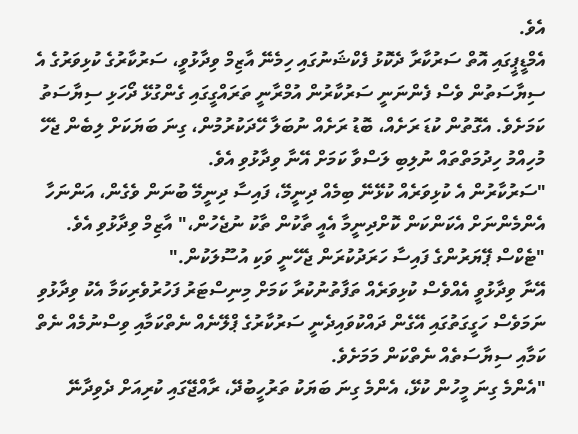އެވެ.
އެމްޑީޕީގައި އޮތް ސަރުކާރާ ދެކޮޅު ފެކްޝަނުގައި ހިމެނޭ އާޒިމް ވިދާޅުވީ، ސަރުކާރުގެ ކުޅިވަރުގެ އެ ސިޔާސަތުން ވެސް ފެންނަނީ ސަރުކާރުން އުމްރާނީ ތަރައްގީގައި ގެންގުޅޭ ދޯހަޅި ސިޔާސަތު ކަމަށެވެ. އެގޮތުން ކުޑަ ރަށެއް، ބޮޑު ރަށެއް ނުބަލާ ހޭދަކުރުމުން، ގިނަ ބަޔަކަށް ލިބެން ޖެހޭ މުހިއްމު ހިދުމަތްތައް ނުލިބި ލަސްވާ ކަމަށް އޭނާ ވިދާޅުވި އެވެ.
"ސަރުކާރުން އެ ކުޅިވަރެއް ކުޅޭނޭ ބިމެއް ދިނީމޭ، ފައިސާ ދިނީމޭ ބުނަން ވެގެން، އަންނަހާ އެންމެންނަށް އެކަންކަން ކޮށްދިނީމާ އެއީ ތާކުން ތާކު ނުޖެހުން،" އާޒިމް ވިދާޅުވި އެވެ.
"ޓެކްސް ޕޭޔަރުންގެ ފައިސާ ހަރަދުކުރަން ޖެހޭނީ ވަކި އުސޫލަކުން."
އޭނާ ވިދާޅުވީ އެއްވެސް ކުޅިވަރެއް ތަފާތުނުކުރާ ކަމަށް މިނިސްޓަރު ފަހުރުވެރިކަމާ އެކު ވިދާޅުވި ނަމަވެސް ހަގީގަތުގައި އޭގެން ދައްކުވައިދެނީ ސަރުކާރުގެ ޕްލޭނެއް ނެތްކަމާއި ވިސްނުމެއް ނެތް ކަމާއި ސިޔާސަތެއް ނެތްކަން މަމަށެވެ.
"އެންމެ ގިނަ މީހުން ކުޅޭ، އެންމެ ގިނަ ބަޔަކު ތަރުހީބުދޭ، ރާއްޖޭގައި ކުރިއަށް ދެވިދާނޭ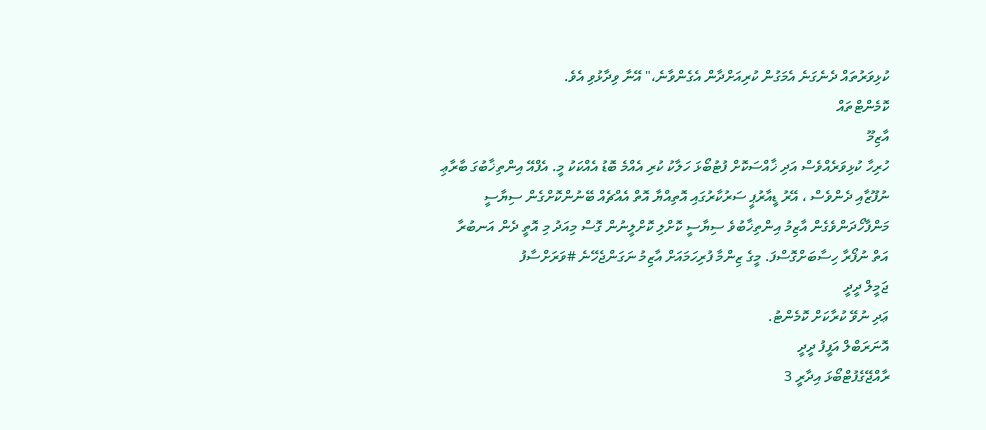ކުޅިވަރުތައް ދެނެގަނެ އެމަގުން ކުރިއަށްދާން އެގެންވާނެ،" އޭނާ ވިދާޅުވި އެވެ.
ކޮމެންޓްތައް
އާޒިމޫ
ހުރިހާ ކުޅިވަރެއްވެސް އަދި ޚާއްސަކޮށް ފުޓުބޯޅަ ހަލާކު ކުރި އެއްމެ ބޮޑު އެއްކަކު މީ. އެފްއޭ އިންތިޚާބުގަ ބާރާޢި ނުފޫޒާއި ދެންވެސް ، އޭރު ޑީއާރުޕީ ސަރުކާރުގައި އޮތިއްޔާ އޮތް އެއްޗެއް ބޭނުންކޮށްގެން ސިޔާސީ މަންފާހޯދަންވެގެން އާޒިމު އިންތިޚާބުވެ ސިޔާސީ ކޮށްލި ކޮށްލީނުން ގޮސް މިއަދު މި އޮތީ ދެން އަނބުރާ އަތް ނުފޯރާ ހިސާބަށްގޮސްފަ. މީގެ ޒިންމާ ފުރިހަމައަށް އާޒިމު ނަގަންޖެހޭނެ #ވަރަށްސާފު
ޖަމީލް ދީދީ
ޢަދި ނުވޭ ކުރާކަށް ކޮމެންޓު.
އޮނަރަބްލް އަފީފު ދީދީ
ރާއްޖޭގެފުޓްބޯޅަ އިދާރީ 3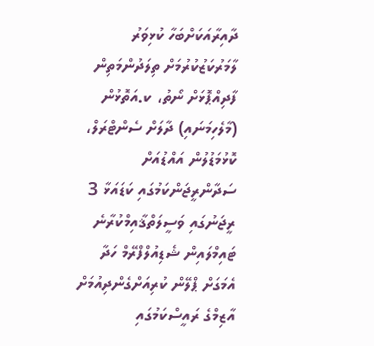ދާއިރާއަކަށްބަހާ ކުޅިވަރު ލާމަރުކަޒުކުރުމަށް ތިލަދުންމަތިން ފާދިއްޕޮޅަށް ނޯތު، ކ.އަތޮޅުން (މާލެހިމަނައި) ދާލަށް ސެންޓްރަލް، ކޮޅުމަޑުލުން އައްޑުއަށް ސަދާންރީޖަންކަމުގައި ކަޑައަޅާ 3 ރީޖަނުގައި ވަސީލަތްޤާއިމްކުރާނެ ޓައިމްލައިން ޝެޑިއުލްފްރޭމް ހަދާ އެމަގަށް ޕްލޭން ކުރިއަށްގެންދިއުމަށް އާޒިމްގެ ރައީސްކަމުގައި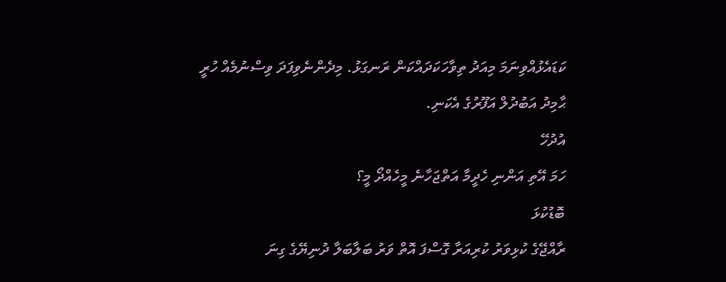ކަޑައެޅުއްވިނަމަ މިއަދު ތިވާހަކަދައްކަން ރަނގަޅު. މިދެންނެވިފަދަ ވިސްނުމެއް ހުރީ ޙާމިދު އަބުދުލް އަފޫރުގެ އެކަނި.
އުދުހޭ
ހަމަ އޭތި އަންނި ހެދީމާ އަތްޖަހާނެ މީހެއްދޯ މީ؟
ބޮޑުކުޅަ
ރާއްޖޭގެ ކުޅިވަރު ކުރިއަރާ ގޮސްފަ އޮތް ވަރު ބަލާބަލާ ދުނިޔޭގެ ގިނަ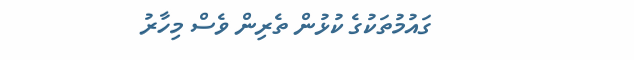ގައުމުތަކުގެ ކުޅުން ތެރިން ވެސް މިހާރު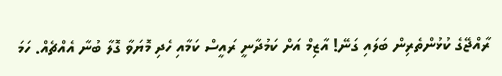ރާއްޖޭގެ ކުޅުންތެރިން ބަލައި ގަނޭ! އާޒިމް އަށް ކަމުދާނީ ރައީސް ކަމާއި ހެދި މޮޔަވާ ގޮލާ ބުނާ އެއްޗެއް. ހަމަ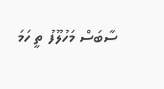ސާބަސް މަހުލޫފު ތީ ހަމަ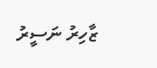ޒާހިރު ނަސީރު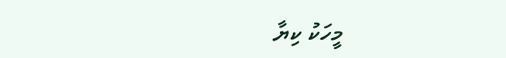މީހަކު ކިޔާ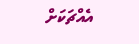އެއްޗަކަށް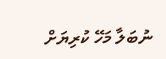ނުބަލާ މަހޭ ކުރިޔަށް